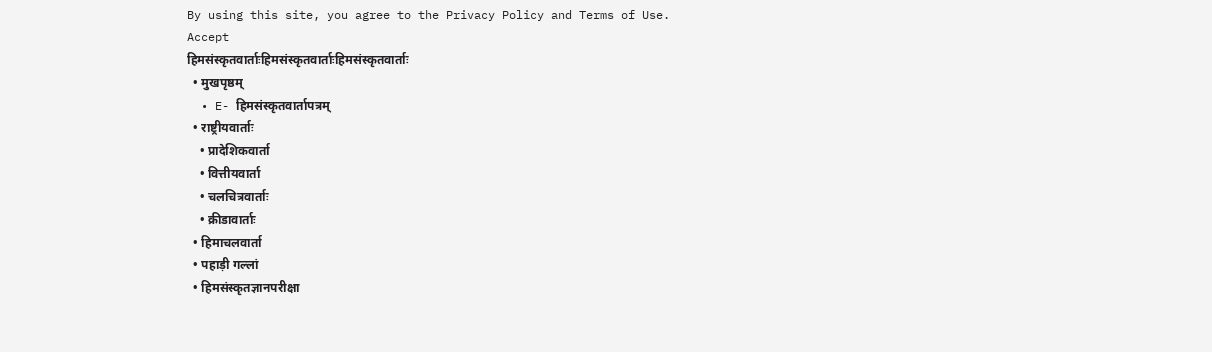By using this site, you agree to the Privacy Policy and Terms of Use.
Accept
हिमसंस्कृतवार्ताःहिमसंस्कृतवार्ताःहिमसंस्कृतवार्ताः
  • मुखपृष्ठम्
  • E- हिमसंस्कृतवार्तापत्रम्
  • राष्ट्रीयवार्ताः
    • प्रादेशिकवार्ता
    • वित्तीयवार्ता
    • चलचित्रवार्ताः
    • क्रीडावार्ताः
  • हिमाचलवार्ता
  • पहाड़ी गल्लां
  • हिमसंस्कृतज्ञानपरीक्षा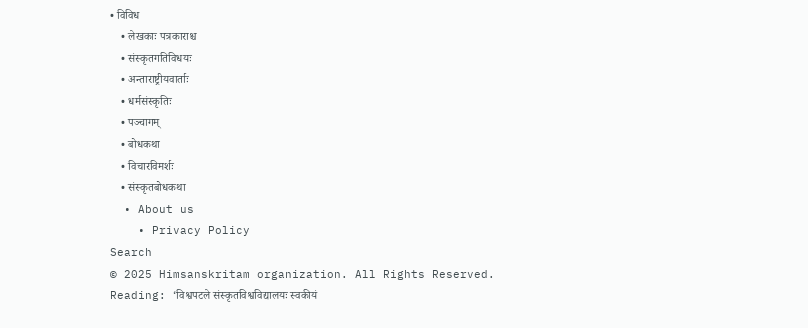• विविध
    • लेखकाः पत्रकाराश्च
    • संस्कृतगतिविधयः
    • अन्ताराष्ट्रीयवार्ताः
    • धर्मसंस्कृतिः
    • पञ्चागम्
    • बोधकथा
    • विचारविमर्शः
    • संस्कृतबोधकथा
  • About us
    • Privacy Policy
Search
© 2025 Himsanskritam organization. All Rights Reserved.
Reading: ‘विश्वपटले संस्कृतविश्वविद्यालयः स्वकीयं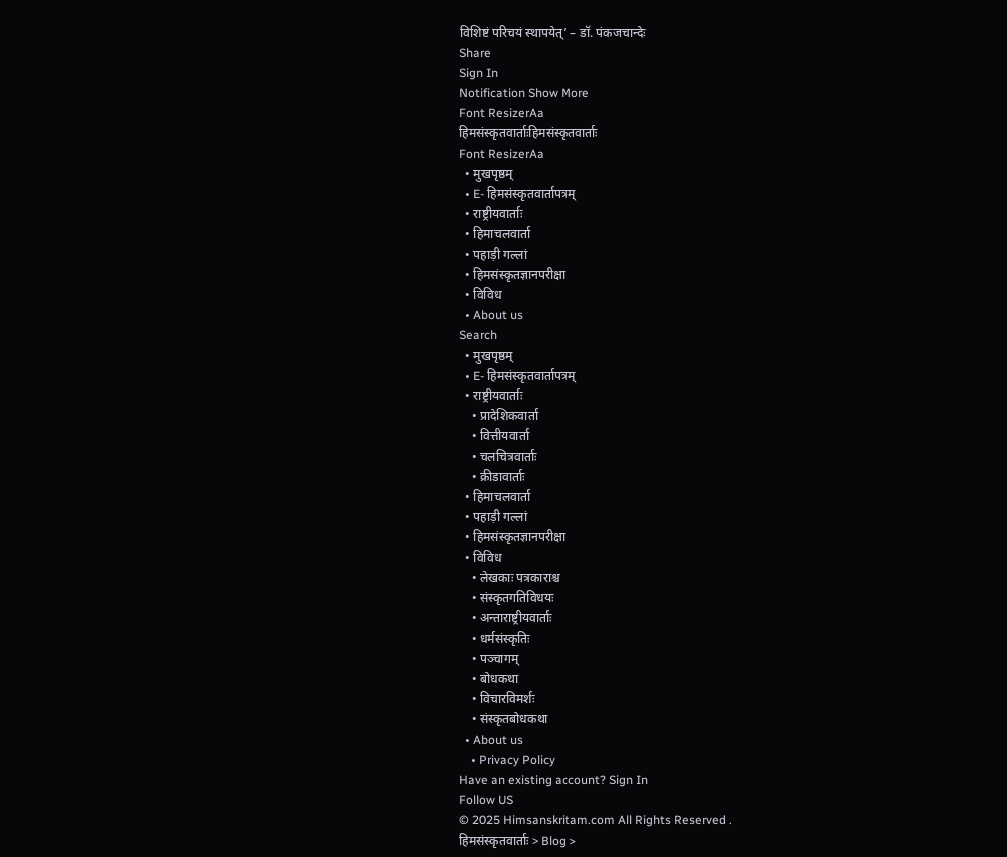विशिष्टं परिचयं स्थापयेत्’ – डॉ. पंकजचान्देः
Share
Sign In
Notification Show More
Font ResizerAa
हिमसंस्कृतवार्ताःहिमसंस्कृतवार्ताः
Font ResizerAa
  • मुखपृष्ठम्
  • E- हिमसंस्कृतवार्तापत्रम्
  • राष्ट्रीयवार्ताः
  • हिमाचलवार्ता
  • पहाड़ी गल्लां
  • हिमसंस्कृतज्ञानपरीक्षा
  • विविध
  • About us
Search
  • मुखपृष्ठम्
  • E- हिमसंस्कृतवार्तापत्रम्
  • राष्ट्रीयवार्ताः
    • प्रादेशिकवार्ता
    • वित्तीयवार्ता
    • चलचित्रवार्ताः
    • क्रीडावार्ताः
  • हिमाचलवार्ता
  • पहाड़ी गल्लां
  • हिमसंस्कृतज्ञानपरीक्षा
  • विविध
    • लेखकाः पत्रकाराश्च
    • संस्कृतगतिविधयः
    • अन्ताराष्ट्रीयवार्ताः
    • धर्मसंस्कृतिः
    • पञ्चागम्
    • बोधकथा
    • विचारविमर्शः
    • संस्कृतबोधकथा
  • About us
    • Privacy Policy
Have an existing account? Sign In
Follow US
© 2025 Himsanskritam.com All Rights Reserved .
हिमसंस्कृतवार्ताः > Blog >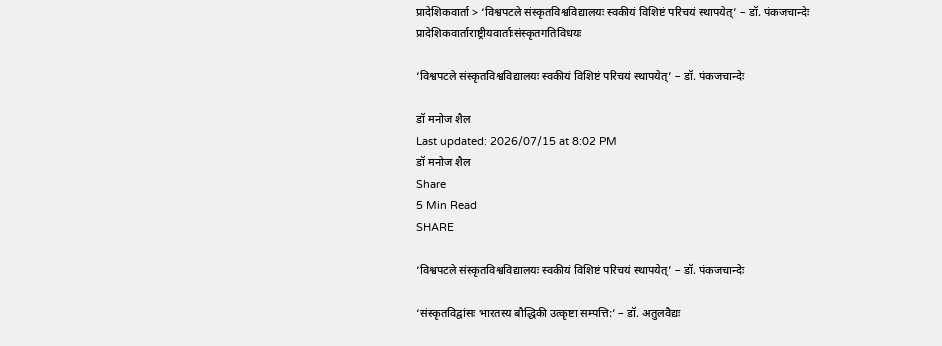प्रादेशिकवार्ता > ‘विश्वपटले संस्कृतविश्वविद्यालयः स्वकीयं विशिष्टं परिचयं स्थापयेत्’ – डॉ. पंकजचान्देः
प्रादेशिकवार्ताराष्ट्रीयवार्ताःसंस्कृतगतिविधयः

‘विश्वपटले संस्कृतविश्वविद्यालयः स्वकीयं विशिष्टं परिचयं स्थापयेत्’ – डॉ. पंकजचान्देः

डॉ मनोज शैल
Last updated: 2026/07/15 at 8:02 PM
डॉ मनोज शैल
Share
5 Min Read
SHARE

‘विश्वपटले संस्कृतविश्वविद्यालयः स्वकीयं विशिष्टं परिचयं स्थापयेत्’ – डॉ. पंकजचान्देः

‘संस्कृतविद्वांसः भारतस्य बौद्धिकी उत्कृष्टा सम्पत्ति:’ – डॉ. अतुलवैद्यः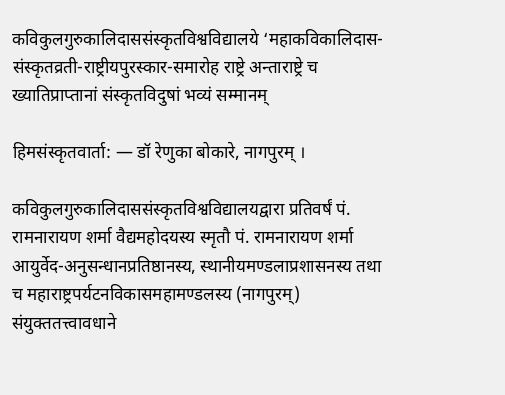कविकुलगुरुकालिदाससंस्कृतविश्वविद्यालये ‘महाकविकालिदास-संस्कृतव्रती-राष्ट्रीयपुरस्कार-समारोह राष्ट्रे अन्ताराष्ट्रे च ख्यातिप्राप्तानां संस्कृतविदुषां भव्यं सम्मानम्

हिमसंस्कृतवार्ता: — डॉ रेणुका बोकारे, नागपुरम् ।

कविकुलगुरुकालिदाससंस्कृतविश्वविद्यालयद्वारा प्रतिवर्षं पं. रामनारायण शर्मा वैद्यमहोदयस्य स्मृतौ पं. रामनारायण शर्मा आयुर्वेद-अनुसन्धानप्रतिष्ठानस्य, स्थानीयमण्डलाप्रशासनस्य तथा च महाराष्ट्रपर्यटनविकासमहामण्डलस्य (नागपुरम्) संयुक्ततत्त्वावधाने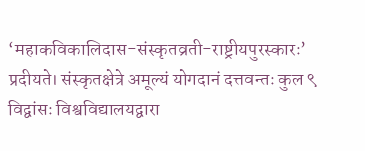‘महाकविकालिदास-संस्कृतव्रती-राष्ट्रीयपुरस्कारः’ प्रदीयते। संस्कृतक्षेत्रे अमूल्यं योगदानं दत्तवन्तः कुल ९ विद्वांसः विश्वविद्यालयद्वारा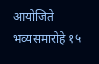आयोजिते भव्यसमारोहे १५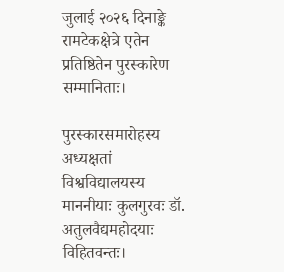जुलाई २०२६ दिनाङ्के रामटेकक्षेत्रे एतेन प्रतिष्ठितेन पुरस्कारेण सम्मानिताः।

पुरस्कारसमारोहस्य अध्यक्षतां विश्वविद्यालयस्य माननीयाः कुलगुरवः डॉ. अतुलवैद्यमहोदयाः विहितवन्तः।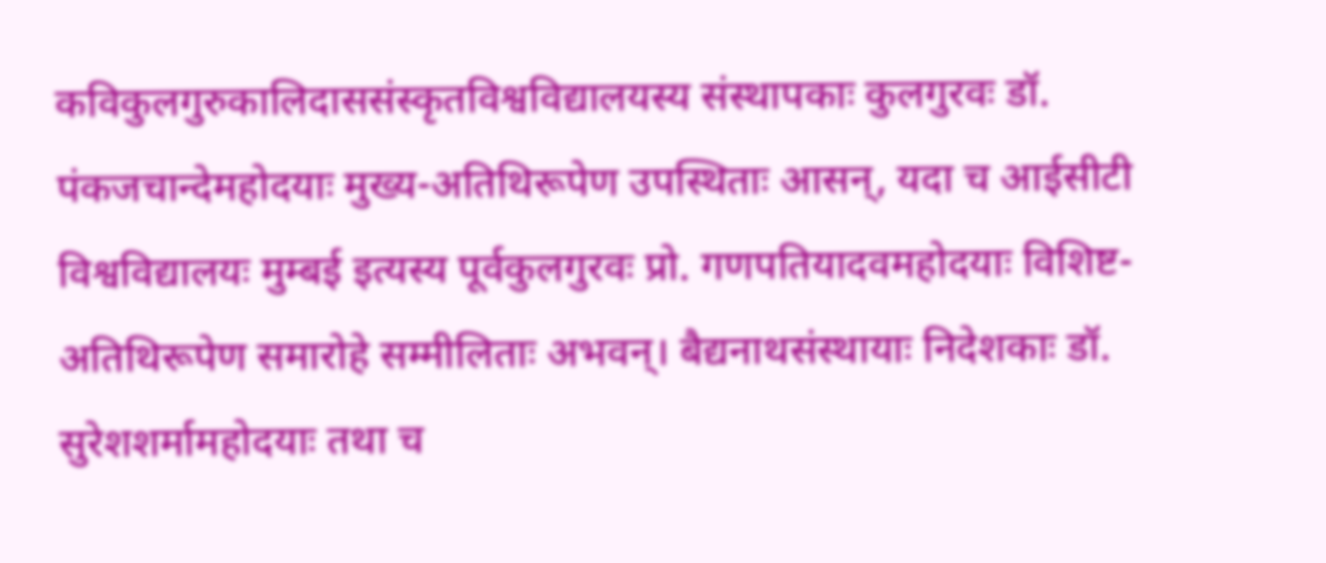कविकुलगुरुकालिदाससंस्कृतविश्वविद्यालयस्य संस्थापकाः कुलगुरवः डॉ. पंकजचान्देमहोदयाः मुख्य-अतिथिरूपेण उपस्थिताः आसन्, यदा च आईसीटी विश्वविद्यालयः मुम्बई इत्यस्य पूर्वकुलगुरवः प्रो. गणपतियादवमहोदयाः विशिष्ट-अतिथिरूपेण समारोहे सम्मीलिताः अभवन्। बैद्यनाथसंस्थायाः निदेशकाः डॉ. सुरेशशर्मामहोदयाः तथा च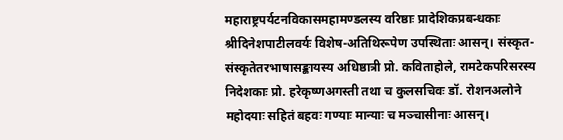महाराष्ट्रपर्यटनविकासमहामण्डलस्य वरिष्ठाः प्रादेशिकप्रबन्धकाः श्रीदिनेशपाटीलवर्यः विशेष-अतिथिरूपेण उपस्थिताः आसन्। संस्कृत-संस्कृतेतरभाषासङ्कायस्य अधिष्ठात्री प्रो. कविताहोले, रामटेकपरिसरस्य निदेशकाः प्रो. हरेकृष्णअगस्ती तथा च कुलसचिवः डॉ. रोशनअलोने महोदयाः सहितं बहवः गण्याः मान्याः च मञ्चासीनाः आसन्।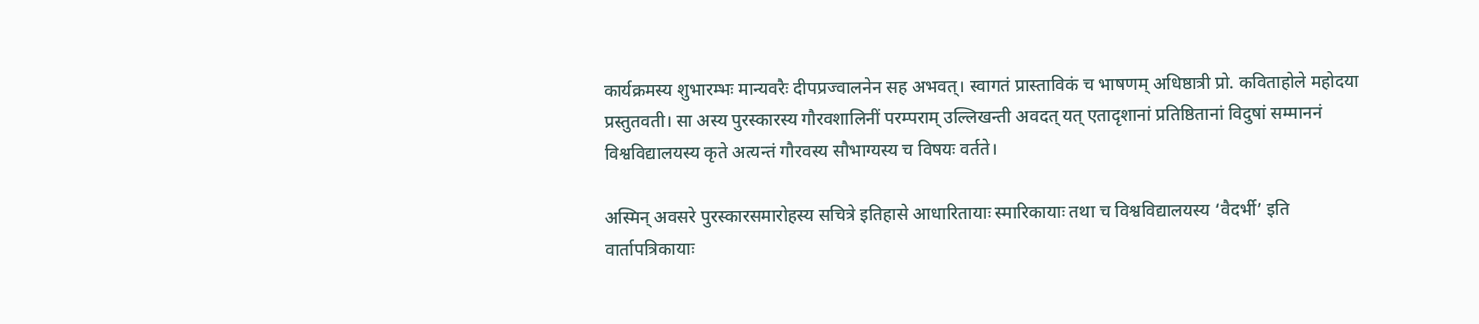कार्यक्रमस्य शुभारम्भः मान्यवरैः दीपप्रज्वालनेन सह अभवत्। स्वागतं प्रास्ताविकं च भाषणम् अधिष्ठात्री प्रो. कविताहोले महोदया प्रस्तुतवती। सा अस्य पुरस्कारस्य गौरवशालिनीं परम्पराम् उल्लिखन्ती अवदत् यत् एतादृशानां प्रतिष्ठितानां विदुषां सम्माननं विश्वविद्यालयस्य कृते अत्यन्तं गौरवस्य सौभाग्यस्य च विषयः वर्तते।

अस्मिन् अवसरे पुरस्कारसमारोहस्य सचित्रे इतिहासे आधारितायाः स्मारिकायाः तथा च विश्वविद्यालयस्य ‘वैदर्भी’ इति वार्तापत्रिकायाः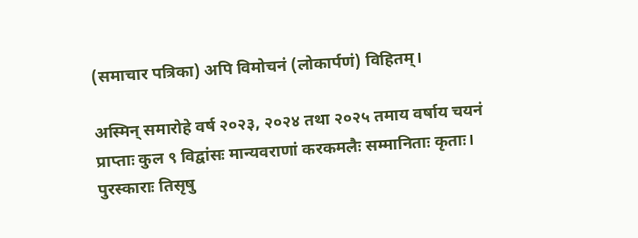(समाचार पत्रिका) अपि विमोचनं (लोकार्पणं) विहितम्।

अस्मिन् समारोहे वर्ष २०२३, २०२४ तथा २०२५ तमाय वर्षाय चयनं प्राप्ताः कुल ९ विद्वांसः मान्यवराणां करकमलैः सम्मानिताः कृताः। पुरस्काराः तिसृषु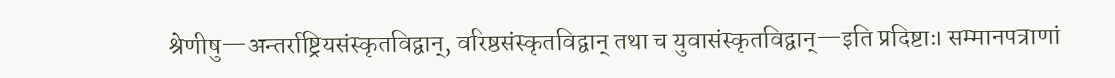श्रेणीषु—अन्तर्राष्ट्रियसंस्कृतविद्वान्, वरिष्ठसंस्कृतविद्वान् तथा च युवासंस्कृतविद्वान्—इति प्रदिष्टाः। सम्मानपत्राणां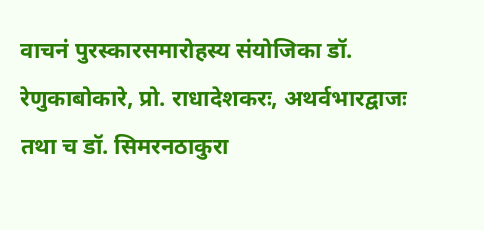वाचनं पुरस्कारसमारोहस्य संयोजिका डॉ. रेणुकाबोकारे, प्रो. राधादेशकरः, अथर्वभारद्वाजः तथा च डॉ. सिमरनठाकुरा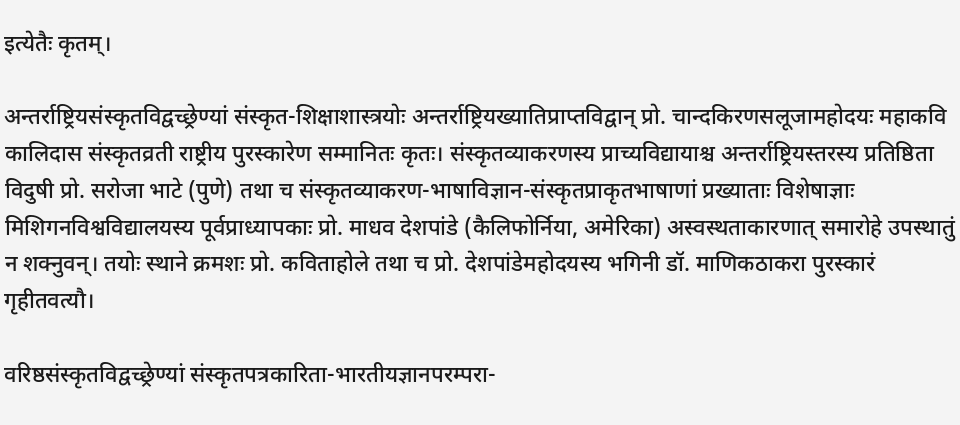इत्येतैः कृतम्।

अन्तर्राष्ट्रियसंस्कृतविद्वच्छ्रेण्यां संस्कृत-शिक्षाशास्त्रयोः अन्तर्राष्ट्रियख्यातिप्राप्तविद्वान् प्रो. चान्दकिरणसलूजामहोदयः महाकवि कालिदास संस्कृतव्रती राष्ट्रीय पुरस्कारेण सम्मानितः कृतः। संस्कृतव्याकरणस्य प्राच्यविद्यायाश्च अन्तर्राष्ट्रियस्तरस्य प्रतिष्ठिता विदुषी प्रो. सरोजा भाटे (पुणे) तथा च संस्कृतव्याकरण-भाषाविज्ञान-संस्कृतप्राकृतभाषाणां प्रख्याताः विशेषाज्ञाः मिशिगनविश्वविद्यालयस्य पूर्वप्राध्यापकाः प्रो. माधव देशपांडे (कैलिफोर्निया, अमेरिका) अस्वस्थताकारणात् समारोहे उपस्थातुं न शक्नुवन्। तयोः स्थाने क्रमशः प्रो. कविताहोले तथा च प्रो. देशपांडेमहोदयस्य भगिनी डॉ. माणिकठाकरा पुरस्कारं गृहीतवत्यौ।

वरिष्ठसंस्कृतविद्वच्छ्रेण्यां संस्कृतपत्रकारिता-भारतीयज्ञानपरम्परा-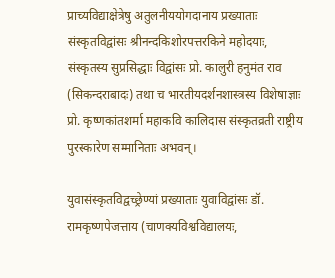प्राच्यविद्याक्षेत्रेषु अतुलनीययोगदानाय प्रख्याताः संस्कृतविद्वांसः श्रीनन्दकिशोरपत्तरकिने महोदयाः, संस्कृतस्य सुप्रसिद्धाः विद्वांसः प्रो. कालुरी हनुमंत राव (सिकन्दराबादः) तथा च भारतीयदर्शनशास्त्रस्य विशेषाज्ञाः प्रो. कृष्णकांतशर्मा महाकवि कालिदास संस्कृतव्रती राष्ट्रीय पुरस्कारेण सम्मानिताः अभवन्।

युवासंस्कृतविद्वच्छ्रेण्यां प्रख्याताः युवाविद्वांसः डॉ. रामकृष्णपेजत्ताय (चाणक्यविश्वविद्यालयः,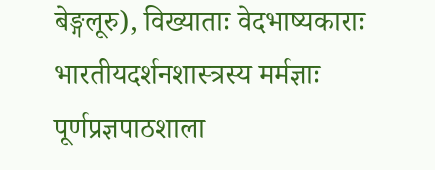बेङ्गलूरु), विख्याताः वेदभाष्यकाराः भारतीयदर्शनशास्त्रस्य मर्मज्ञाः पूर्णप्रज्ञपाठशाला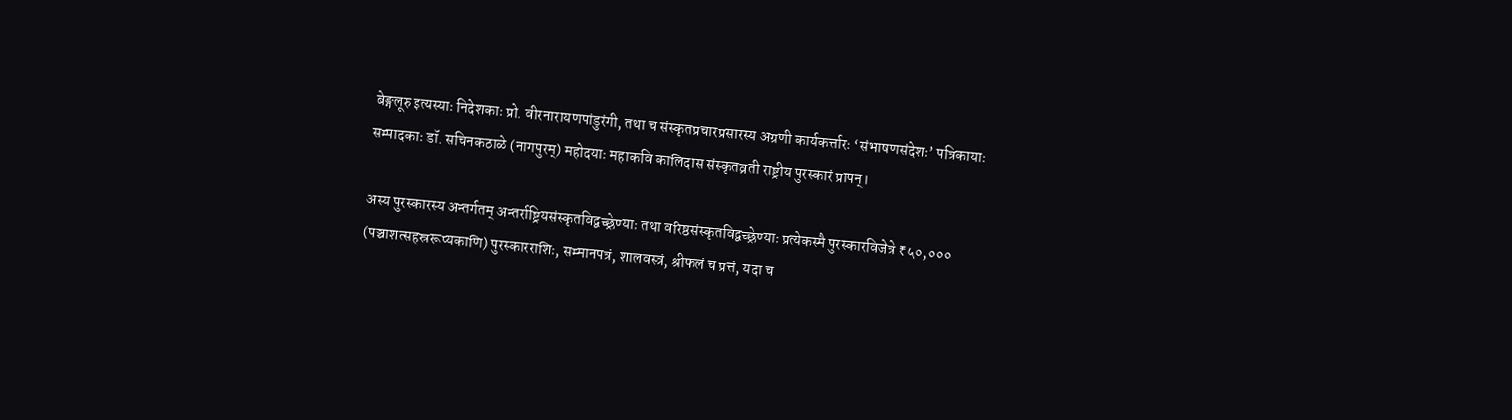बेङ्गलूरु इत्यस्याः निदेशकाः प्रो. वीरनारायणपांडुरंगी, तथा च संस्कृतप्रचारप्रसारस्य अग्रणी कार्यकर्त्तारः ‘संभाषणसंदेशः’ पत्रिकायाः सम्पादकाः डॉ. सचिनकठाळे (नागपुरम्) महोदयाः महाकवि कालिदास संस्कृतव्रती राष्ट्रीय पुरस्कारं प्रापन्।

अस्य पुरस्कारस्य अन्तर्गतम् अन्तर्राष्ट्रियसंस्कृतविद्वच्छ्रेण्याः तथा वरिष्ठसंस्कृतविद्वच्छ्रेण्याः प्रत्येकस्मै पुरस्कारविजेत्रे ₹५०,००० (पञ्चाशत्सहस्ररूप्यकाणि) पुरस्कारराशिः, सम्मानपत्रं, शालवस्त्रं, श्रीफलं च प्रत्तं, यदा च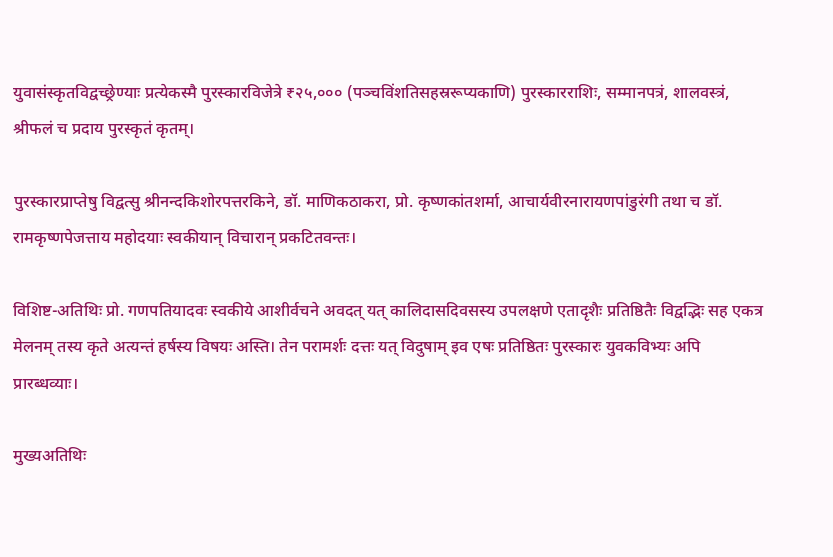युवासंस्कृतविद्वच्छ्रेण्याः प्रत्येकस्मै पुरस्कारविजेत्रे ₹२५,००० (पञ्चविंशतिसहस्ररूप्यकाणि) पुरस्कारराशिः, सम्मानपत्रं, शालवस्त्रं, श्रीफलं च प्रदाय पुरस्कृतं कृतम्।

पुरस्कारप्राप्तेषु विद्वत्सु श्रीनन्दकिशोरपत्तरकिने, डॉ. माणिकठाकरा, प्रो. कृष्णकांतशर्मा, आचार्यवीरनारायणपांडुरंगी तथा च डॉ. रामकृष्णपेजत्ताय महोदयाः स्वकीयान् विचारान् प्रकटितवन्तः।

विशिष्ट-अतिथिः प्रो. गणपतियादवः स्वकीये आशीर्वचने अवदत् यत् कालिदासदिवसस्य उपलक्षणे एतादृशैः प्रतिष्ठितैः विद्वद्भिः सह एकत्र मेलनम् तस्य कृते अत्यन्तं हर्षस्य विषयः अस्ति। तेन परामर्शः दत्तः यत् विदुषाम् इव एषः प्रतिष्ठितः पुरस्कारः युवकविभ्यः अपि प्रारब्धव्याः।

मुख्यअतिथिः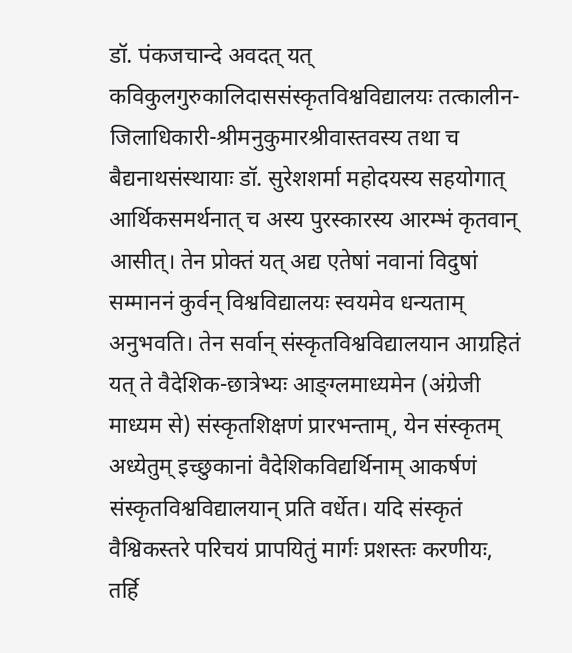डॉ. पंकजचान्दे अवदत् यत् कविकुलगुरुकालिदाससंस्कृतविश्वविद्यालयः तत्कालीन-जिलाधिकारी-श्रीमनुकुमारश्रीवास्तवस्य तथा च बैद्यनाथसंस्थायाः डॉ. सुरेशशर्मा महोदयस्य सहयोगात् आर्थिकसमर्थनात् च अस्य पुरस्कारस्य आरम्भं कृतवान् आसीत्। तेन प्रोक्तं यत् अद्य एतेषां नवानां विदुषां सम्माननं कुर्वन् विश्वविद्यालयः स्वयमेव धन्यताम् अनुभवति। तेन सर्वान् संस्कृतविश्वविद्यालयान आग्रहितं यत् ते वैदेशिक-छात्रेभ्यः आङ्ग्लमाध्यमेन (अंग्रेजी माध्यम से) संस्कृतशिक्षणं प्रारभन्ताम्, येन संस्कृतम् अध्येतुम् इच्छुकानां वैदेशिकविद्यर्थिनाम् आकर्षणं संस्कृतविश्वविद्यालयान् प्रति वर्धेत। यदि संस्कृतं वैश्विकस्तरे परिचयं प्रापयितुं मार्गः प्रशस्तः करणीयः, तर्हि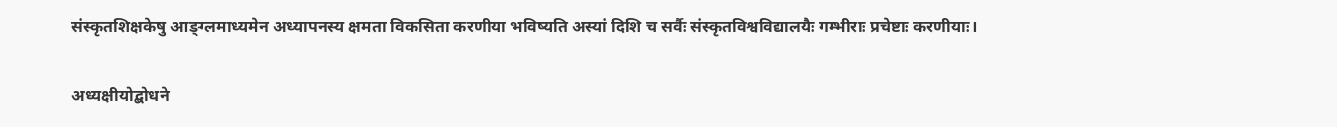संस्कृतशिक्षकेषु आङ्ग्लमाध्यमेन अध्यापनस्य क्षमता विकसिता करणीया भविष्यति अस्यां दिशि च सर्वैः संस्कृतविश्वविद्यालयैः गम्भीराः प्रचेष्टाः करणीयाः।

अध्यक्षीयोद्बोधने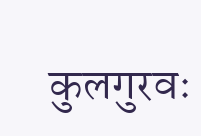कुलगुरवः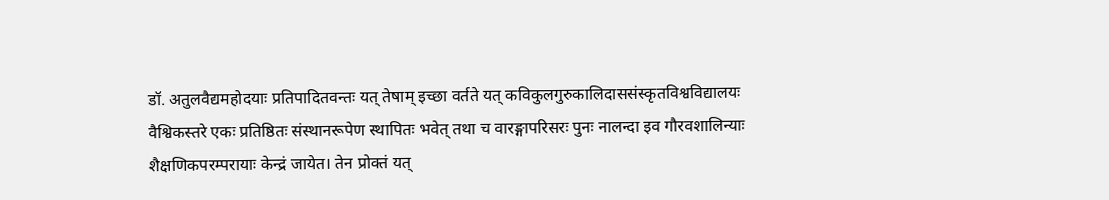डॉ. अतुलवैद्यमहोदयाः प्रतिपादितवन्तः यत् तेषाम् इच्छा वर्तते यत् कविकुलगुरुकालिदाससंस्कृतविश्वविद्यालयः वैश्विकस्तरे एकः प्रतिष्ठितः संस्थानरूपेण स्थापितः भवेत् तथा च वारङ्गापरिसरः पुनः नालन्दा इव गौरवशालिन्याः शैक्षणिकपरम्परायाः केन्द्रं जायेत। तेन प्रोक्तं यत्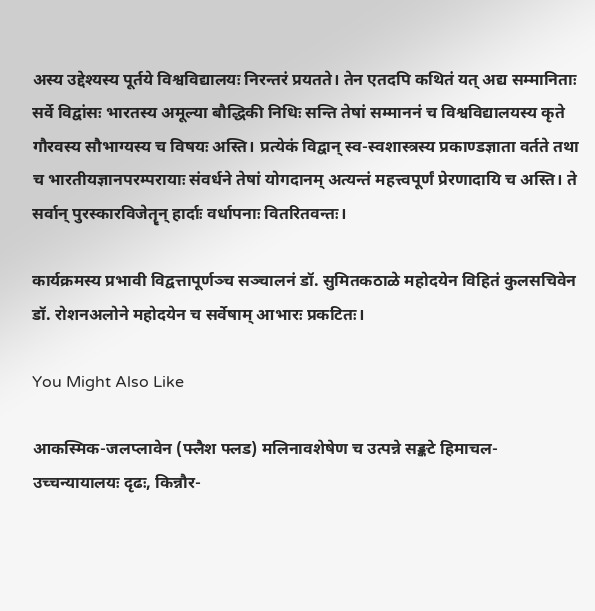अस्य उद्देश्यस्य पूर्तये विश्वविद्यालयः निरन्तरं प्रयतते। तेन एतदपि कथितं यत् अद्य सम्मानिताः सर्वे विद्वांसः भारतस्य अमूल्या बौद्धिकी निधिः सन्ति तेषां सम्माननं च विश्वविद्यालयस्य कृते गौरवस्य सौभाग्यस्य च विषयः अस्ति। प्रत्येकं विद्वान् स्व-स्वशास्त्रस्य प्रकाण्डज्ञाता वर्तते तथा च भारतीयज्ञानपरम्परायाः संवर्धने तेषां योगदानम् अत्यन्तं महत्त्वपूर्णं प्रेरणादायि च अस्ति। ते सर्वान् पुरस्कारविजेतॄन् हार्दाः वर्धापनाः वितरितवन्तः।

कार्यक्रमस्य प्रभावी विद्वत्तापूर्णञ्च सञ्चालनं डॉ. सुमितकठाळे महोदयेन विहितं कुलसचिवेन डॉ. रोशनअलोने महोदयेन च सर्वेषाम् आभारः प्रकटितः।

You Might Also Like

आकस्मिक-जलप्लावेन (फ्लैश फ्लड) मलिनावशेषेण च उत्पन्ने सङ्कटे हिमाचल-उच्चन्यायालयः दृढः, किन्नौर-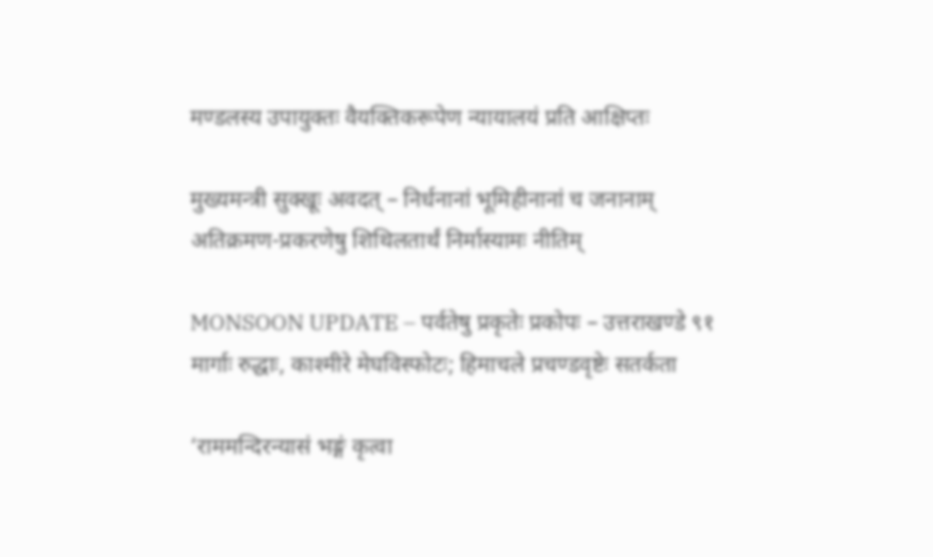मण्डलस्य उपायुक्तः वैयक्तिकरूपेण न्यायालयं प्रति आक्षिप्तः

मुख्यमन्त्री सुक्खूः अवदत् – निर्धनानां भूमिहीनानां च जनानाम् अतिक्रमण-प्रकरणेषु शिथिलतार्थं निर्मास्यामः नीतिम्

MONSOON UPDATE – पर्वतेषु प्रकृतेः प्रकोपः – उत्तराखण्डे ९१ मार्गाः रुद्धाः, काश्मीरे मेघविस्फोटः; हिमाचले प्रचण्डवृष्टेः सतर्कता

‘राममन्दिरन्यासं भङ्गं कृत्वा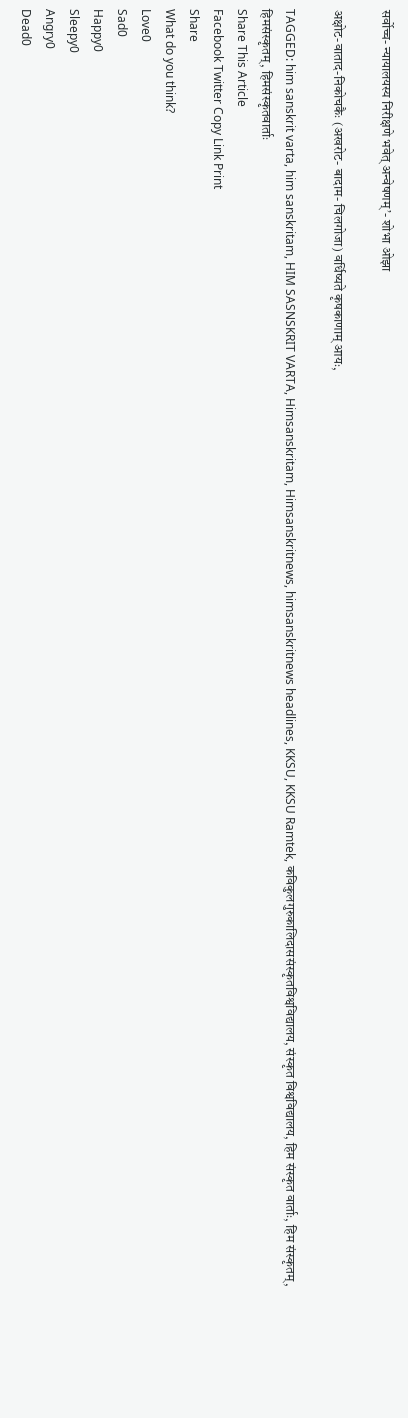सर्वोच्च- न्यायालयस्य निरीक्षणे भवेत् अन्वेषणम्’- शोभा ओझा

अक्षोट-वाताद-निकोचकैः (अखरोट- बादाम- चिलगोजा) वर्धिष्यते कृषकाणाम् आयः,

TAGGED: him sanskrit varta, him sanskritam, HIM SASNSKRIT VARTA, Himsanskritam, Himsanskritnews, himsanskritnews headlines, KKSU, KKSU Ramtek, कविकुलगुरुकालिदाससंस्कृतविश्वविद्यालय, संस्कृत विश्वविद्यालय, हिम संस्कृत वार्ताः, हिम संस्कृतम्, हिमसंस्कृतम्, हिमसंस्कृतवार्ताः
Share This Article
Facebook Twitter Copy Link Print
Share
What do you think?
Love0
Sad0
Happy0
Sleepy0
Angry0
Dead0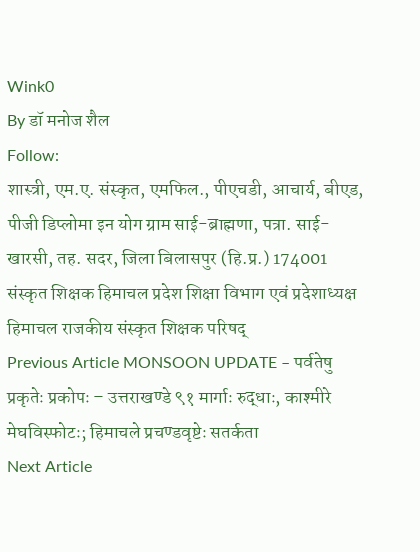Wink0
By डॉ मनोज शैल
Follow:
शास्त्री, एम.ए. संस्कृत, एमफिल., पीएचडी, आचार्य, बीएड, पीजी डिप्लोमा इन योग ग्राम साई-ब्राह्मणा, पत्रा. साई-खारसी, तह. सदर, जिला बिलासपुर (हि.प्र.) 174001 संस्कृत शिक्षक हिमाचल प्रदेश शिक्षा विभाग एवं प्रदेशाध्यक्ष हिमाचल राजकीय संस्कृत शिक्षक परिषद्
Previous Article MONSOON UPDATE – पर्वतेषु प्रकृतेः प्रकोपः – उत्तराखण्डे ९१ मार्गाः रुद्धाः, काश्मीरे मेघविस्फोटः; हिमाचले प्रचण्डवृष्टेः सतर्कता
Next Article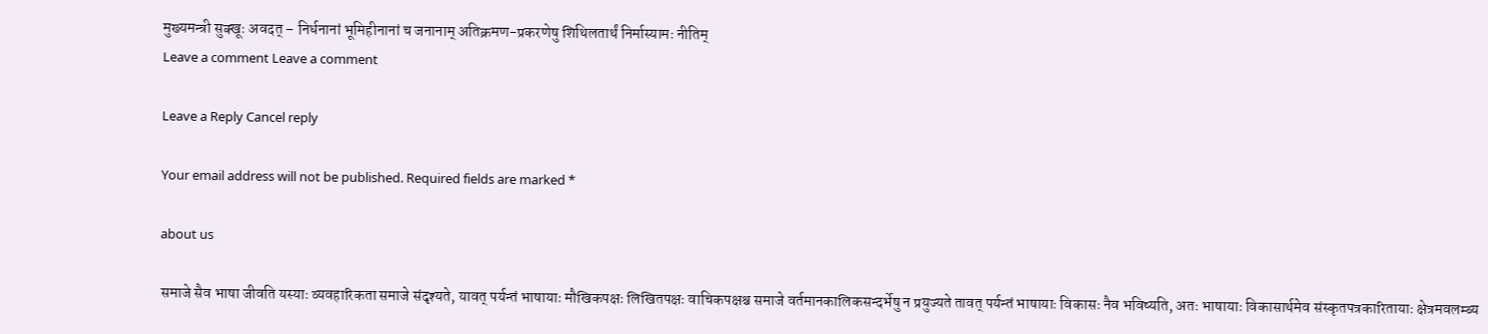मुख्यमन्त्री सुक्खूः अवदत् – निर्धनानां भूमिहीनानां च जनानाम् अतिक्रमण-प्रकरणेषु शिथिलतार्थं निर्मास्यामः नीतिम्
Leave a comment Leave a comment

Leave a Reply Cancel reply

Your email address will not be published. Required fields are marked *

about us

समाजे सैव भाषा जीवति यस्याः व्यवहारिकता समाजे संदृश्यते, यावत् पर्यन्तं भाषायाः मौखिकपक्षः लिखितपक्षः वाचिकपक्षश्च समाजे वर्तमानकालिकसन्दर्भेषु न प्रयुज्यते तावत् पर्यन्तं भाषायाः विकासः नैव भविष्यति, अतः भाषायाः विकासार्थमेव संस्कृतपत्रकारितायाः क्षेत्रमवलम्ब्य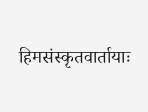हिमसंस्कृतवार्तायाः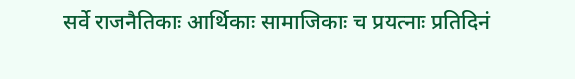सर्वे राजनैतिकाः आर्थिकाः सामाजिकाः च प्रयत्नाः प्रतिदिनं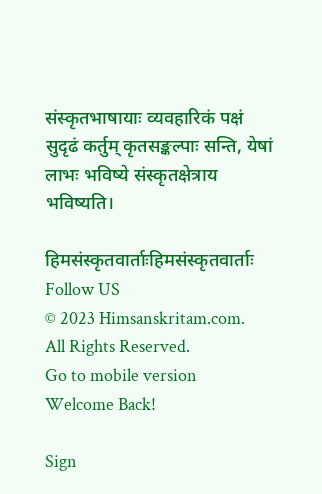संस्कृतभाषायाः व्यवहारिकं पक्षं सुदृढं कर्तुम् कृतसङ्कल्पाः सन्ति, येषां लाभः भविष्ये संस्कृतक्षेत्राय भविष्यति।

हिमसंस्कृतवार्ताःहिमसंस्कृतवार्ताः
Follow US
© 2023 Himsanskritam.com. All Rights Reserved.
Go to mobile version
Welcome Back!

Sign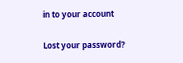in to your account

Lost your password?